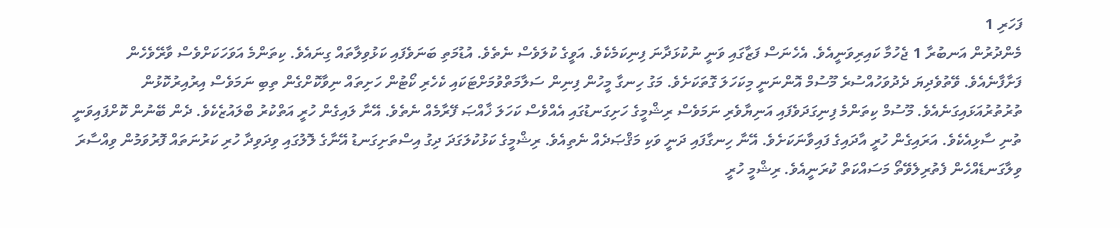ފަހަރި 1
މެންދުރުން އަނބުރާ 1 ޖެހުމާ ކައިރިވަނީއެވެ. އެހެނަސް ފަޒާގައި ވަނީ ނުކުޅަދާނަ ފިނިކަމެކެވެ. އަވީގެ ކުލަވެސް ނެތެވެ. އުޑުމަތި ބަނަވެފައި ކަޅުވިލާތައް ގިނައެވެ. ކިތަންމެ އަވަހަކަށްވެސް ވާރޭވެހެން ފަށާފާނެއެވެ. ވޭތުވެދިޔަ ދެދުވަހުއްސުރެ މޫސުމް އޮންނަނީ މިކަހަލަ ގޮތަކަށެވެ. މަގު ހިނގާ މީހުން ފިނިން ސަލާމަތްވުމަށްޓަކައި ކެހެރި ކޯޓުން ހަށިތައް ނިވާކޮށްގެން ތިބި ނަމަވެސް އިރުއިރުކޮޅުން ތުރުތުރުއަޅައިގަނެއެވެ. މޫސުމް ކިތަންމެ ފިނިގަދަވެފައި އަނިޔާވެރި ނަމަވެސް ރިޝްމީގެ ހަށިގަނޑުގައި އެއްވެސް ކަހަލަ ޚާއްޞަ ފޭރާމެއް ނެތެވެ. އޭނާ ލައިގެން ހުރީ އަތްކުރު ބްލައުޒެކެވެ. ދެން ބޭނުން ކޮށްފައިވަނީ ތުނި ސާޅިއެކެވެ. އަރައިގެން ހުރީ އާދައިގެ ފައިވާނަކަށެވެ. އޭނާ ހިނގާފައި ދަނީ ވަކި މަޤްޞަދެއް ނެތިއެވެ. ރިޝްމީގެ ކަޅުކުލަގަދަ ދިގު އިސްތަށިގަނޑު އޭނާގެ ލޮލުގައި ވިދަވިދާ ހުރި ކަރުނަތައް ފޮރުވަމުން ވިއްސާރަ ވިލާގަނޑެއްހެން ފެތުރިލެވޭތޯ މަސައްކަތް ކުރަނީއެވެ. ރިޝްމީ ހުރީ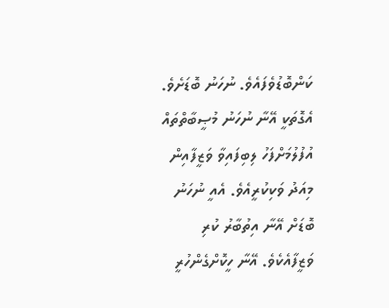ކަންބޮޑުވެފައެވެ. ނުހަނު ބޮޑަށެވެ. އެގޮތަކީ އޭނާ ނުހަނު މުޞީބާތްތައް އުފުލުމަށްފަހު ލިބިފައިވާ ވަޒީފާއިން މިއަދު ވަކިކުރީއެވެ. އެއީ ނުހަނު ބޮޑަށް އޭނާ އިތުބާރު ކުރި ވަޒީފާއެކެވެ. އޭނާ ހީކޮށްގެންހުރީ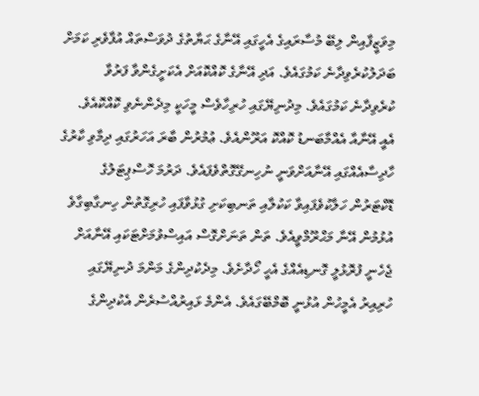މިވަޒީފާއިން ލިބޭ މުސާރައިގެ އެހީގައި އޭނާގެ ޙަޔާތުގެ ދުވަސްތައް އުފާވެރި ކަމަށް ބަދަލުކުރެވިދާނެ ކަމުގައެވެ. އަދި އޭނާގެ ކޮއްކޮއަށް އެކަށީގެންވާ ފަރުވާ ކުރެވިދާނެ ކަމުގައެވެ. މިދުނިޔޭގައި ހުރިހާވެސް މީހަކީ މިދެންނެވި ކޮއްކޮއެވެ. އެއީ އޭނާއާ އެއްމާބަނޑު ކޮއްކޮ އަރޫންއެވެ. ޢުމުރުން ބާރަ އަހަރުގައި ދިމާވި ކާރުގެ ހާދިސާއެއްގައި އޭނާއަށްވަނީ ނުހިނގޭގޮތްވެފައެވެ. ދަރުމަ ހޮސްޕިޓަލުގެ ޑޮކްޓަރުން ހަލާކުވެފައިވާ ކަކުލާއި ތަނބިކަށި ގުޅުވާފައި ހުރިގޮތުން ހިނގާބިގާވެ އުޅުމުން އޭނާ މަޙްރޫމްވީއެވެ. ތަން ތަނަށްގޮސް އައިސްވުމަށްޓަކައި އޭނާއަށް ޖެހެނީ ފުރޮޅުލީ ގޮނޑިއެއްގެ އެހީ ހޯދާށެވެ. މިދެކުދިންގެ މަންމަ ދުނިޔޭގައި ހުރިއިރު އެމީހުން އުޅުނީ ބޮމްބޭގައެވެ. އެންމެ ޅައިރުއްސުރެން އެކުދިންގެ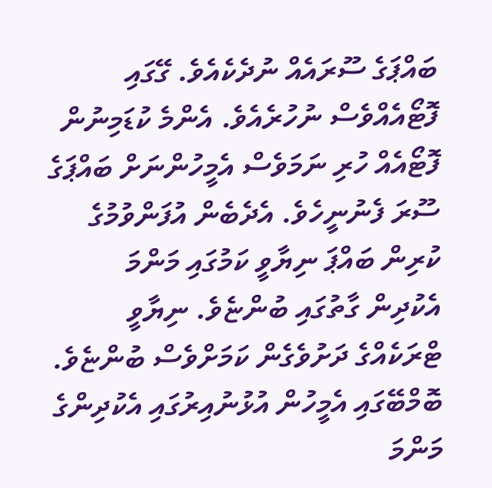ބައްޕަގެ ސޫރައެއް ނުދެކެއެވެ. ގޭގައި ފޮޓޯއެއްވެސް ނުހުރެއެވެ. އެންމެ ކުޑަމިނުން ފޮޓޯއެއް ހުރި ނަމަވެސް އެމީހުންނަށް ބައްޕަގެ ސޫރަ ފެނުނީހެވެ. އެދެބެން އުފަންވުމުގެ ކުރިން ބައްޕަ ނިޔާވީ ކަމުގައި މަންމަ އެކުދިން ގާތުގައި ބުންޏެވެ. ނިޔާވީ ޓްރަކެއްގެ ދަށުވެގެން ކަމަށްވެސް ބުންޏެވެ. ބޮމްބޭގައި އެމީހުން އުޅުނުއިރުގައި އެކުދިންގެ މަންމަ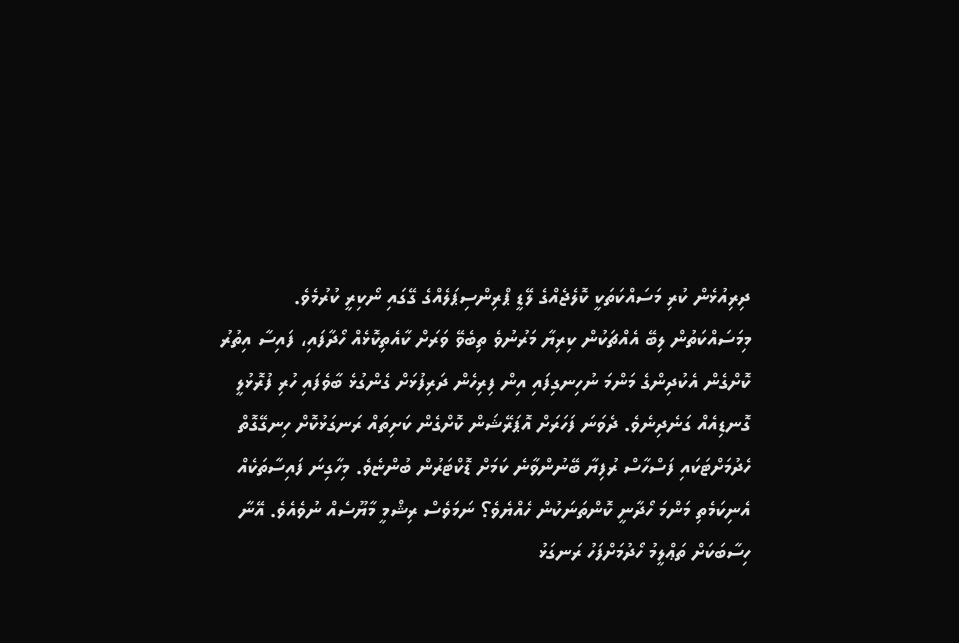ދިރިއުޅެން ކުރި މަސައްކަތަކީ ކޮލެޖެއްގެ ލޭޑީ ޕްރިންސިޕަލެއްގެ ގޭގައި ނޯކިރީ ކުރުމެވެ. މިމަސައްކަތުން ލިބޭ އެއްޗަކުން ކިރިޔާ މަރުނުވެ ތިބެވޭ ވަރަށް ކާއެތިކޮޅެއް ހޯދާފައި، ފައިސާ އިތުރު ކޮށްގެން އެކުދިންގެ މަންމަ ނުހިނގިފައި އިން ފިރިހެން ދަރިފުޅަށް ގެންގުޅެ ބާވެފައި ހުރި ފުރޮޅުލީ ގޮނޑިއެއް ގަނެދިނެވެ. ދެވަނަ ފަހަރަށް އޮޕަރޭޝަން ކޮށްގެން ކަށިތައް ރަނގަޅުކޮށް ހިނގޭގޮތް ހެދުމަށްޓަކައި ފަސްހާސް ރުފިޔާ ބޭނުންވާނެ ކަމަށް ޑޮކްޓަރުން ބުންޏެވެ. މިހާގިނަ ފައިސާތަކެއް އެނިކަމެތި މަންމަ ހޯދާނީ ކޮންތަނަކުން ހެއްޔެވެ؟ ނަމަވެސް ރިޝްމީ މާޔޫސެއް ނުވެއެވެ. އޭނާ ހިސާބަކަށް ތަޢްލީމު ހޯދުމަށްފަހު ރަނގަޅު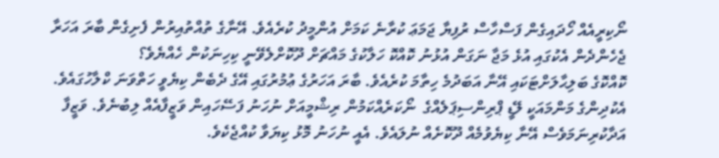ނޯކިރީއެއް ހޯދައިގެން ފަސްހާސް ރުފިޔާ ޖަމަޢަ ކުރާނެ ކަމަށް އުންމީދު ކުރެއެވެ. އޭނާގެ ތުއްތުއިރުން ފެށިގެން ބާރަ އަހަރާ ޖެހެންދެން އެކުގައި އުޅެ މަޖާ ނަގަން އުޅުނު ކޮއްކޮ ހަލާކުގެ މައްޗަށް ދޫކޮށްލެވޭނީ ކިހިނަކުން ހެއްޔެވެ؟
ކޮއްކޮގެ ބަލިޙާލަށްޓަކައި އޭނާ އަބަދުމެ ހިތާމަ ކުރެއެވެ. ބާރަ އަހަރުގެ ޢުމުރުގައި އޭގެ ދެބެން ކިޔެވީ ހަތްވަނަ ކްލާހުގައެވެ. އެކުދިންގެ މަންމައަކީ ލޭޑީ ޕްރިންސިޕަލެއްގެ  ނޯކަރެއްކަމުން ރިޝްމީއަށް ނުހަނު ފަސޭހައިން ވަޒީފާއެއް ލިބުނެވެ. ވަޒީފާ އަދާކުރިނަމަވެސް އޭނާ ކިޔެވުމެއް ދޫކޮށެއް ނުލައެވެ. އެއީ ނުހަނު މޮޅު ކިޔަވާ ކުއްޖެކެވެ.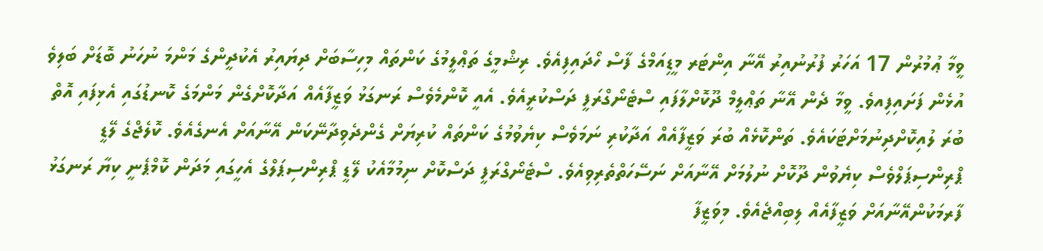ވީމާ ޢުމުރުން 17 އަހަރު ފުރުނުއިރު އޭނާ އިންޓަރ މީޑިއަމްގެ ފާސް ހޯދައިފިއެވެ. ރިޝްމީގެ ތަޢްލީމުގެ ކަންތައް މިހިސާބަށް ދިޔައިރު އެކުދީންގެ މަންމަ ނުހަނު ބޮޑަށް ބަލިވެ އުޅެން ފަށައިފިއވެ. ވީމާ ދެން އޭނާ ތަޢްލީމް ދޫކޮށްލާފައި ސްޓެނޯގްރަފީ ދަސްކުރީއެވެ. އެއީ ކޮންމެވެސް ރަނގަޅު ވަޒީފާއެއް އަދާކޮށްގެން މަންމަގެ ކޮނޑުގައި އެޅިފައި އޮތް ބުރަ ލުއިކޮށްދިނުމަށްޓަކައެވެ. ތަންކޮޅެއް ބުރަ ވަޒީފާއެއް އަދާކުރި ނަމަވެސް ކިޔެވުމުގެ ކަންތައް ކުރިޔަށް ގެންދެވިދާނޭކަން އޭނާއަށް އެނގެއެވެ. ކޮލެޖްގެ ލޭޑީ ޕްރިންސިޕަލްވެސް ކިޔެވުން ދޫކޮށް ނުލުމަށް އޭނާއަށް ނަސޭހަތްތެރިވިއެވެ. ސްޓެނޯގްރަފީ ދަސްކޮށް ނިމުމާއެކު ލޭޑީ ޕްރިންސިޕަލްގެ އެހީގައި މަދަން ކޮމްޕެނީ ކިޔާ ރަނގަޅު ފާރމަކުންއޭނާއަށް ވަޒީފާއެއް ލިބިއްޖެއެވެ. މިވަޒީފާ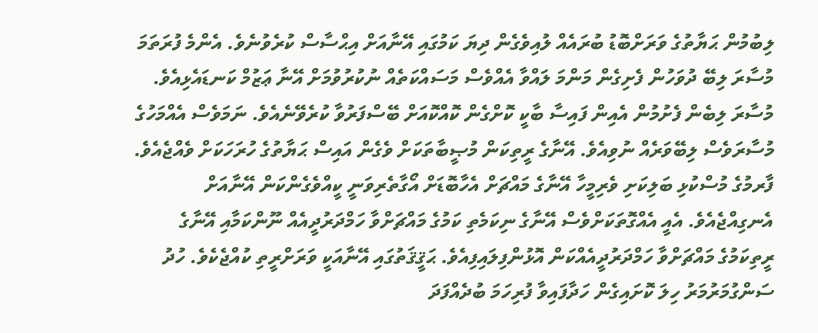ލިބުމުން ޙަޔާތުގެ ވަރަށްބޮޑު ބުރައެއް ލުއިވެގެން ދިޔަ ކަމުގައި އޭނާއަށް އިޙްސާސް ކުރެވުނެވެ. އެންމެ ފުރަތަމަ މުސާރަ ލިބޭ ދުވަހުން ފެށިގެން މަންމަ ލައްވާ އެއްވެސް މަސައްކަތެއް ނުކުރުވުމަށް އޭނާ ޢަޒުމް ކަނޑައެޅިއެވެ. މުސާރަ ލިބެން ފެށުމުން އެއިން ފައިސާ ބާކީ ކޮށްގެން ކޮއްކޮއަށް ބޭސްފަރުވާ ކުރެވޭނެއެވެ. ނަމަވެސް އެއްމަހުގެ މުސާރަވެސް ލިބޭވަރެއް ނުވިއެވެ. އޭނާގެ ރީތިކަން މުޞީބާތަކަށް ވެގެން އައިސް ޙަޔާތުގެ ހުރަހަކަށް ވެއްޖެއެވެ. ފާރމުގެ މުސްކުޅި ބަލިކަށި ވެރިމީހާ އޭނާގެ މައްޗަށް އެހާބޮޑަށް އޯގާތެރިވަނީ ކީއްވެގެންކަން އޭނާއަށް އެނގިއްޖެއެވެ. އެއީ އެއްގޮތަކަށްވެސް އޭނާގެ ނިކަމެތި ކަމުގެ މައްޗަށްވާ ހަމްދަރުދީއެއް ނޫންކަމާއި އޭނާގެ ރީތިކަމުގެ މައްޗަށްވާ ހަމްދަރުދީއެއްކަން އޮޅުންފިލައިފިއެވެ. ޙަޤީޤަތުގައި އޭނާއަކީ ވަރަށްރީތި ކުއްޖެކެވެ. ހުދު ސަންގުމަރުމަރު ހިލަ ކޮށައިގެން ހަދާފައިވާ ފުރިހަމަ ބުދެއްފަދަ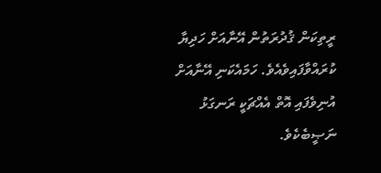ރީތިކަން ޤުދުރަތުން އޭނާއަށް ހަދިޔާ ކުރައްވާފައިވެއެވެ. ހަމައެކަނި އޭނާއަށް އުނިވެފައި އޮތް އެއްޗަކީ ރަނގަޅު ނަޞީބެކެވެ.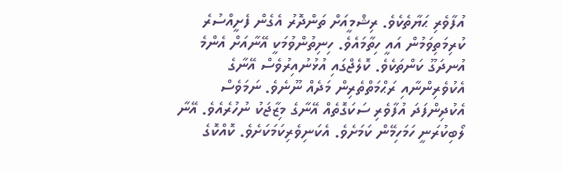އުފާވެރި ޙަޔާތެކެވެ. ރިޝްމީއަށް ތަންދޮރު އެގެން ފެށީއްސުރެ ކުރިމަތިވަމުން އައީ ހިތާމައެވެ. ހިނިތުންވުމަކީ އޭނާއަށް އެންމެ އުނދަގޫ ކަންތަކެވެ. ކޮލެޖްގައި އުޅުނުއިރުވެސް އޭނާގެ އެކުވެރިންނާއި ރަޙްމަތްތެރިން މަދެއް ނޫނެވެ. ނަމަވެސް އެކުދިންފަދަ އުފާވެރި ސަކަގޮތެއް އޭނާގެ މިޒާޖަކު ނުހުރެއެވެ. އޭނާ ލޯބިކުރަނީ ހަމަހިމޭން ކަމަށެވެ. އެކަނިވެރިކަމަކަށެވެ. ކޮއްކޮގެ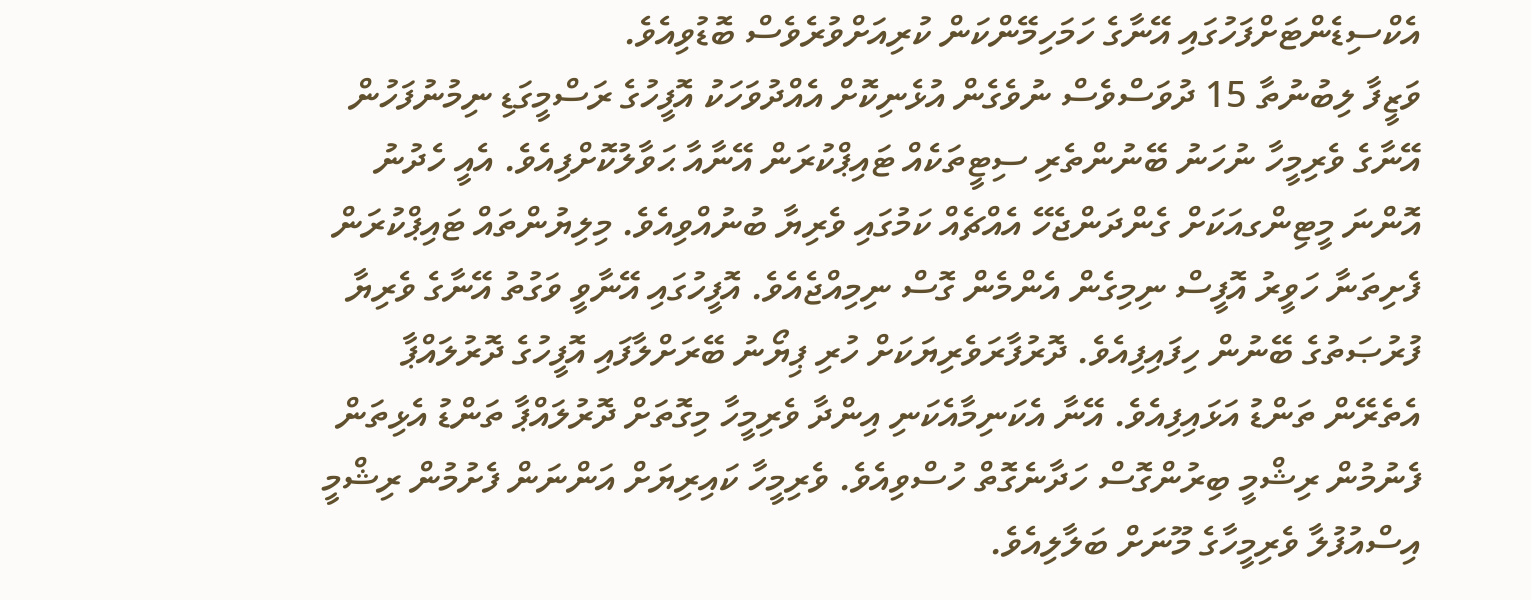އެކްސިޑެންޓަށްފަހުގައި އޭނާގެ ހަމަހިމޭންކަން ކުރިއަށްވުރެވެސް ބޮޑުވިއެވެ.
ވަޒީފާ ލިބުނުތާ 15 ދުވަސްވެސް ނުވެގެން އުޅެނިކޮށް އެއްދުވަހަކު އޮފީހުގެ ރަސްމީގަޑި ނިމުނުފަހުން އޭނާގެ ވެރިމީހާ ނުހަނު ބޭނުންތެރި ސިޓީތަކެއް ޓައިޕްކުރަން އޭނާއާ ޙަވާލުކޮށްފިއެވެ. އެއީ ހެދުނު އޮންނަ މީޓިންގއަކަށް ގެންދަންޖެހޭ އެއްޗެއް ކަމުގައި ވެރިޔާ ބުނުއްވިއެވެ. މިލިޔުންތައް ޓައިޕްކުރަން ފެށިތަނާ ހަވީރު އޮފީސް ނިމިގެން އެންމެން ގޮސް ނިމިއްޖެއެވެ. އޮފީހުގައި އޭނާވީ ވަގުތު އޭނާގެ ވެރިޔާ ފުރުޞަތުގެ ބޭނުން ހިފައިފިއެވެ. ދޮރުފާރަވެރިޔަކަށް ހުރި ޕިޔޯނު ބޭރަށްލާފައި އޮފީހުގެ ދޮރުލައްޕާ އެތެރޭން ތަންޑު އަޅައިފިއެވެ. އޭނާ އެކަނިމާއެކަނި އިންދާ ވެރިމީހާ މިގޮތަށް ދޮރުލައްޕާ ތަންޑު އެޅިތަން ފެނުމުން ރިޝްމީ ބިރުންގޮސް ހަދާނެގޮތް ހުސްވިއެވެ. ވެރިމީހާ ކައިރިޔަށް އަންނަން ފެށުމުން ރިޝްމީ އިސްއުފުލާ ވެރިމީހާގެ މޫނަށް ބަލާލިއެވެ.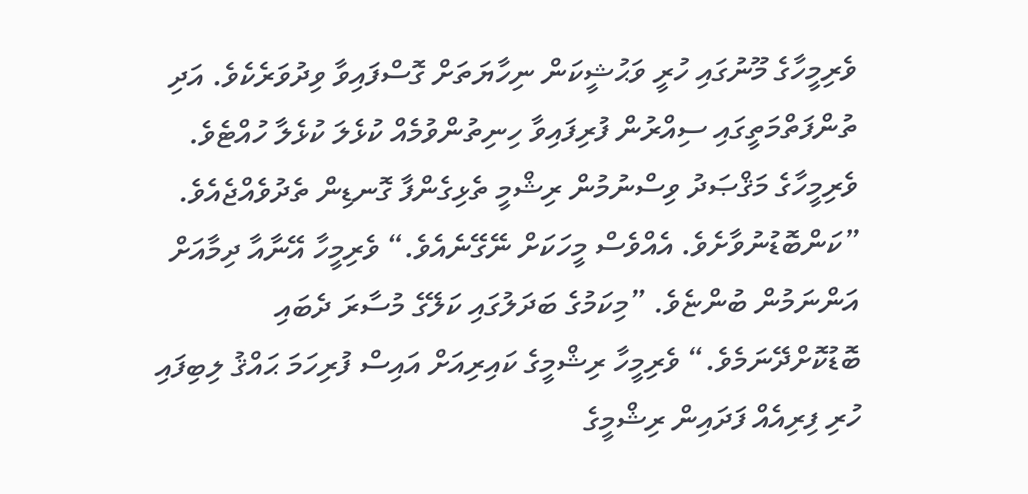ވެރިމީހާގެ މޫނުގައި ހުރީ ވަޙުޝީކަން ނިހާޔަތަށް ގޮސްފައިވާ ވިދުވަރެކެވެ. އަދި ތުންފަތްމަތީގައި ސިއްރުން ފުރިފައިވާ ހިނިތުންވުމެއް ކުޅެލަ ކުޅެލާ ހުއްޓެވެ. ވެރިމީހާގެ މަޤްޞަދު ވިސްނުމުން ރިޝްމީ ތެޅިގެންފާ ގޮނޑިން ތެދުވެއްޖެއެވެ.
”ކަންބޮޑުނުވާށެވެ. އެއްވެސް މީހަކަށް ނޭގޭނެއެވެ.“ ވެރިމީހާ އޭނާއާ ދިމާއަށް އަންނަމުން ބުންޏެވެ. ”މިކަމުގެ ބަދަލުގައި ކަލޭގެ މުސާރަ ދެބައި ބޮޑުކޮށްދޭނަމެވެ.“ ވެރިމީހާ ރިޝްމީގެ ކައިރިއަށް އައިސް ފުރިހަމަ ޙައްޤު ލިބިފައި ހުރި ފިރިއެއް ފަދައިން ރިޝްމީގެ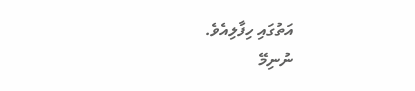އަތުގައި ހިފާލިއެވެ.
ނުނިމޭ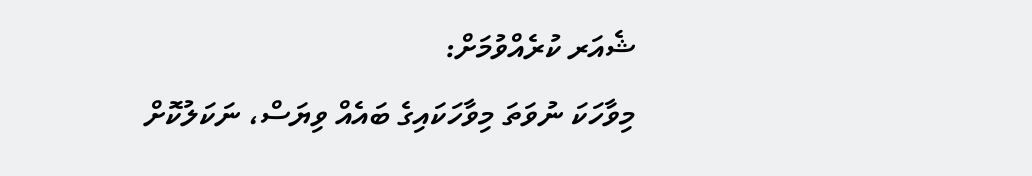ޝެއަރ ކުރެއްވުމަށް:
މިވާހަކަ ނުވަތަ މިވާހަކައިގެ ބައެއް ވިޔަސް، ނަކަލުކޮށް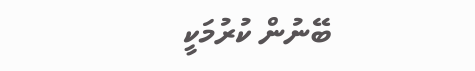ބޭނުން ކުރުމަކީ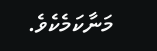މަނާކަމެކެވެ.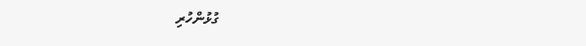ގުޅުންހުރި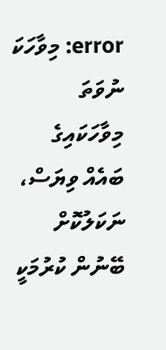error: މިވާހަކަ ނުވަތަ މިވާހަކައިގެ ބައެއް ވިޔަސް، ނަކަލުކޮށް ބޭނުން ކުރުމަކީ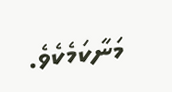މަނާކަމެކެވެ.